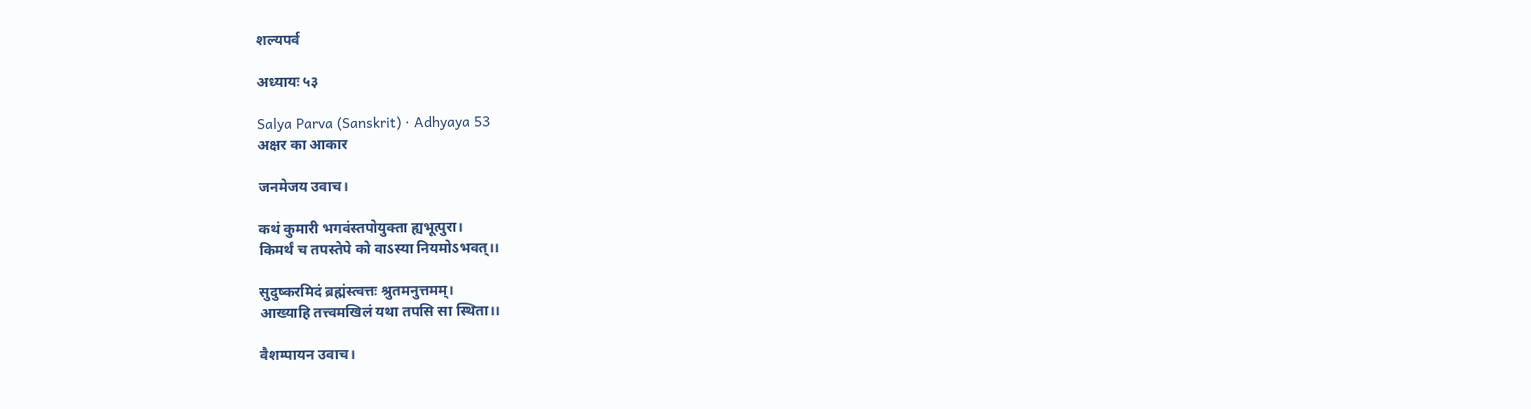शल्यपर्व

अध्यायः ५३

Salya Parva (Sanskrit) · Adhyaya 53
अक्षर का आकार

जनमेजय उवाच।

कथं कुमारी भगवंस्तपोयुक्ता ह्यभूत्पुरा।
किमर्थं च तपस्तेपे को वाऽस्या नियमोऽभवत्।।

सुदुष्करमिदं ब्रह्मंस्त्वत्तः श्रुतमनुत्तमम्।
आख्याहि तत्त्वमखिलं यथा तपसि सा स्थिता।।

वैशम्पायन उवाच।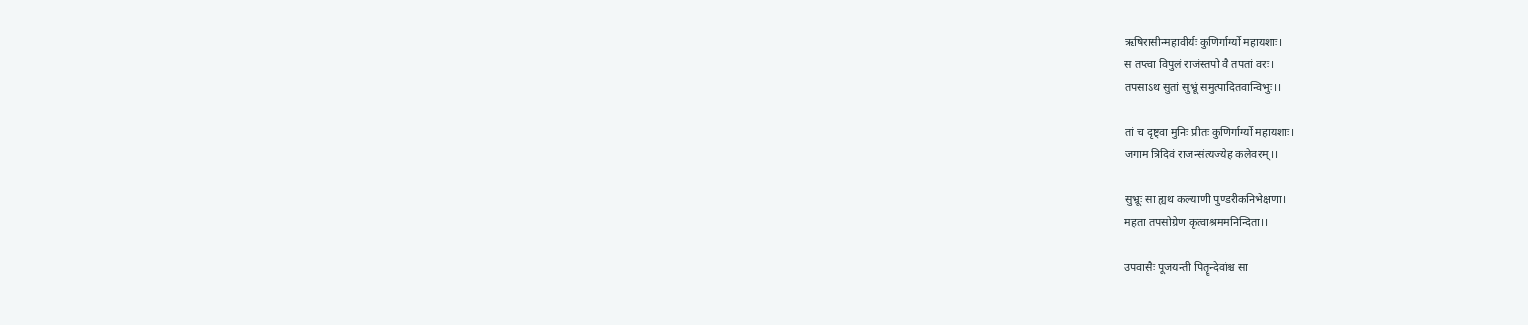ऋषिरासीन्महावीर्यः कुणिर्गार्ग्यो महायशाः।
स तप्त्वा विपुलं राजंस्तपो वै तपतां वरः।
तपसाऽथ सुतां सुभ्रूं समुत्पादितवान्विभुः।।

तां च दृष्ट्वा मुनिः प्रीतः कुणिर्गार्ग्यो महायशाः।
जगाम त्रिदिवं राजन्संत्यज्येह कलेवरम्।।

सुभ्रूः सा ह्यथ कल्याणी पुण्डरीकनिभेक्षणा।
महता तपसोग्रेण कृत्वाश्रममनिन्दिता।।

उपवासैः पूजयन्ती पितॄन्देवांश्च सा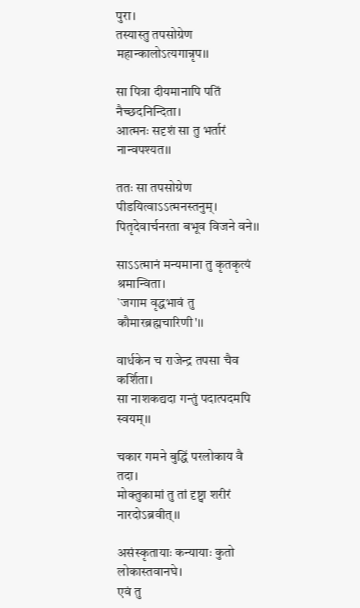पुरा।
तस्यास्तु तपसोग्रेण महान्कालोऽत्यगान्नृप।।

सा पित्रा दीयमानापि पतिं नैच्छदनिन्दिता।
आत्मनः सदृशं सा तु भर्तारं नान्वपश्यत।।

ततः सा तपसोग्रेण पीडयित्वाऽऽत्मनस्तनुम्।
पितृदेवार्चनरता बभूव विजने वने।।

साऽऽत्मानं मन्यमाना तु कृतकृत्यं श्रमान्विता।
`जगाम वृद्धभावं तु कौमारब्रह्मचारिणी'।।

वार्धकेन च राजेन्द्र तपसा चैव कर्शिता।
सा नाशकद्यदा गन्तुं पदात्पदमपि स्वयम्।।

चकार गमने बुद्धिं परलोकाय वै तदा।
मोक्तुकामां तु तां दृष्ट्वा शरीरं नारदोऽब्रवीत्।।

असंस्कृतायाः कन्यायाः कुतो लोकास्तवानघे।
एवं तु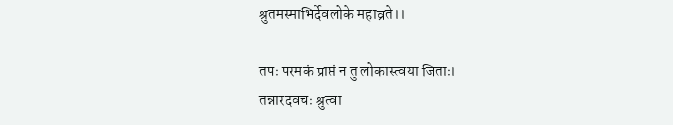श्रुतमस्माभिर्देवलोके महाव्रते।।

तपः परमकं प्राप्तं न तु लोकास्त्वया जिताः।
तन्नारदवचः श्रुत्वा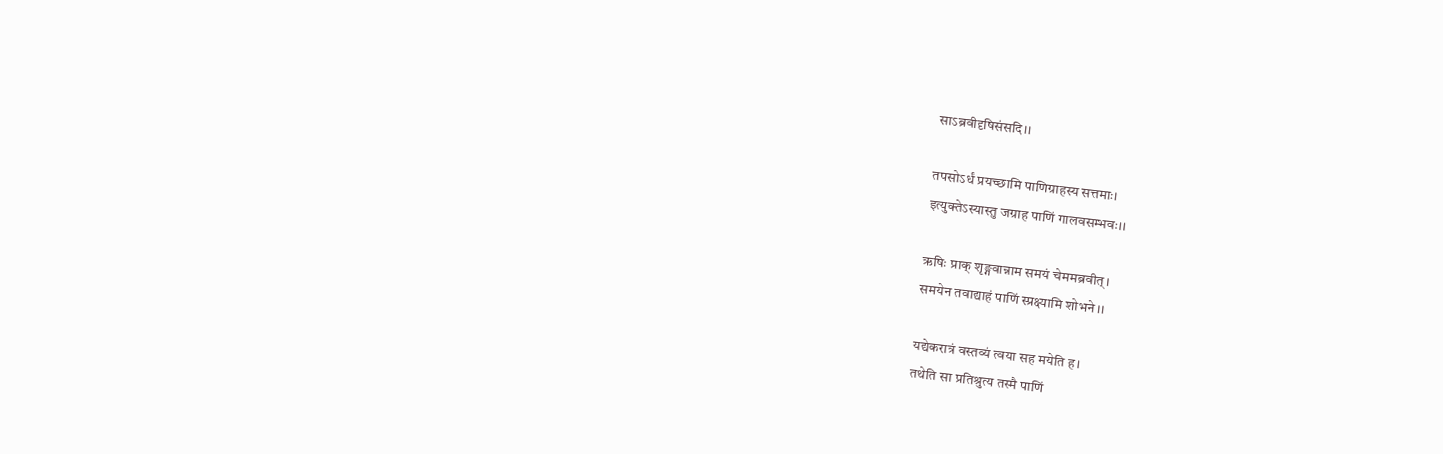साऽब्रवीदृषिसंसदि।।

तपसोऽर्धं प्रयच्छामि पाणिग्राहस्य सत्तमाः।
इत्युक्तेऽस्यास्तु जग्राह पाणिं गालवसम्भवः।।

ऋषिः प्राक् शृङ्गवान्नाम समयं चेममब्रवीत्।
समयेन तवाद्याहं पाणिं स्प्रक्ष्यामि शोभने।।

यद्येकरात्रं वस्तव्यं त्वया सह मयेति ह।
तथेति सा प्रतिश्रुत्य तस्मै पाणिं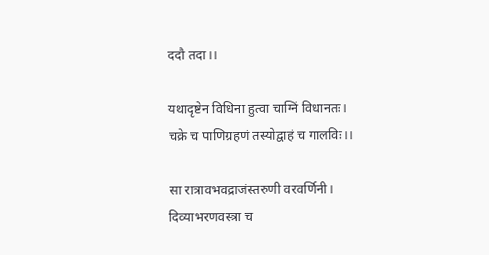ददौ तदा।।

यथादृष्टेन विधिना हुत्वा चाग्निं विधानतः।
चक्रे च पाणिग्रहणं तस्योद्वाहं च गालविः।।

सा रात्रावभवद्राजंस्तरुणी वरवर्णिनी।
दिव्याभरणवस्त्रा च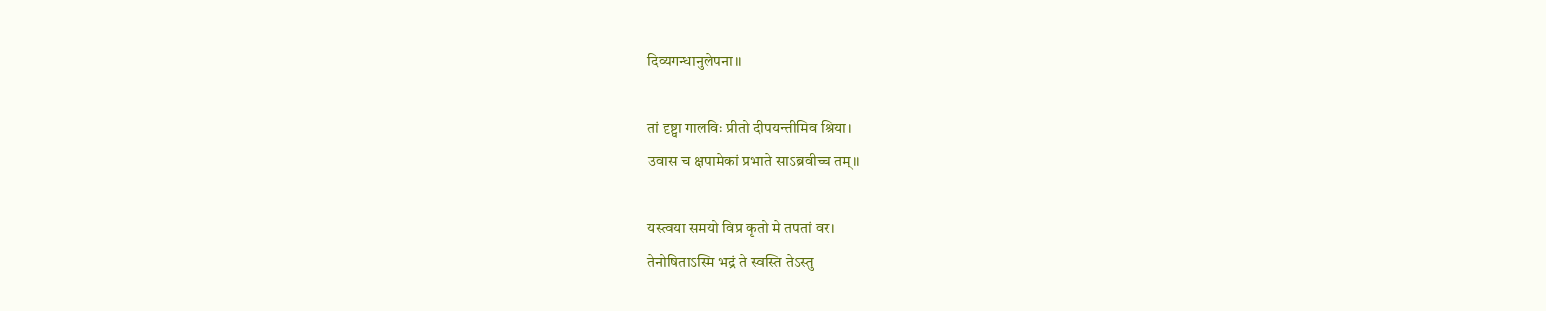दिव्यगन्धानुलेपना।।

तां दृष्ट्वा गालविः प्रीतो दीपयन्तीमिव श्रिया।
उवास च क्षपामेकां प्रभाते साऽब्रवीच्च तम्।।

यस्त्वया समयो विप्र कृतो मे तपतां वर।
तेनोषिताऽस्मि भद्रं ते स्वस्ति तेऽस्तु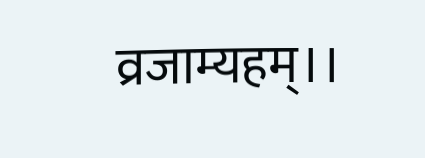व्रजाम्यहम्।।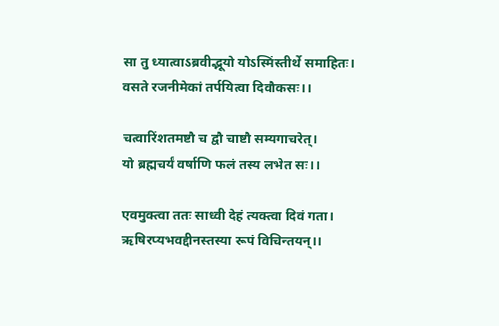सा तु ध्यात्वाऽब्रवीद्भूयो योऽस्मिंस्तीर्थे समाहितः।
वसते रजनीमेकां तर्पयित्वा दिवौकसः।।

चत्वारिंशतमष्टौ च द्वौ चाष्टौ सम्यगाचरेत्।
यो ब्रह्मचर्यं वर्षाणि फलं तस्य लभेत सः।।

एवमुक्त्वा ततः साध्वी देहं त्यक्त्वा दिवं गता।
ऋषिरप्यभवद्दीनस्तस्या रूपं विचिन्तयन्।।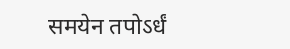समयेन तपोऽर्धं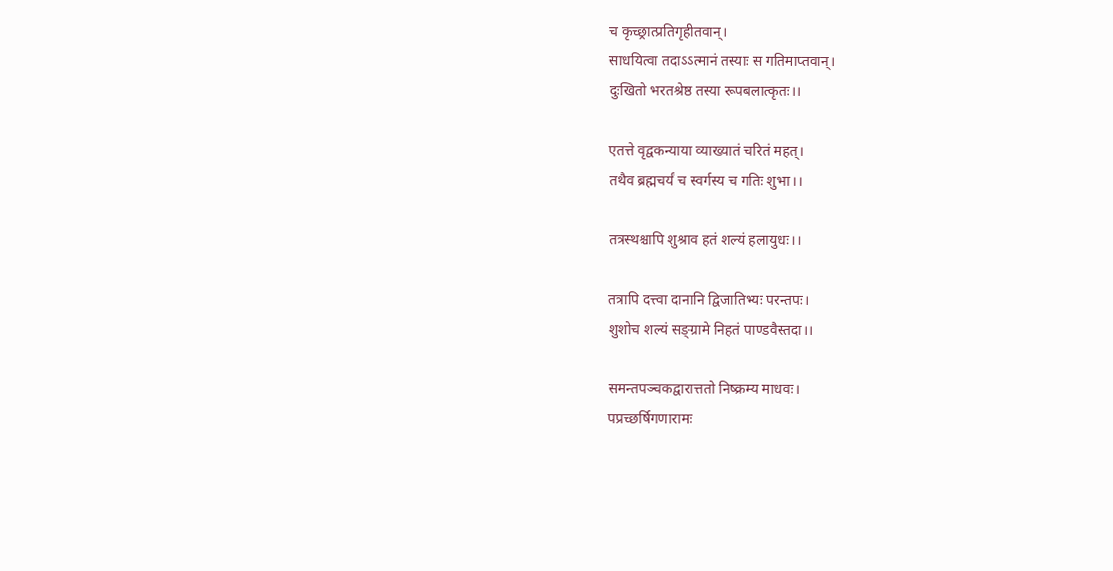च कृच्छ्रात्प्रतिगृहीतवान्।
साधयित्वा तदाऽऽत्मानं तस्याः स गतिमाप्तवान्।
दुःखितो भरतश्रेष्ठ तस्या रूपबलात्कृतः।।

एतत्ते वृद्वकन्याया व्याख्यातं चरितं महत्।
तथैव ब्रह्मचर्यं च स्वर्गस्य च गतिः शुभा।।

तत्रस्थश्चापि शुश्राव हतं शल्यं हलायुधः।।

तत्रापि दत्त्वा दानानि द्विजातिभ्यः परन्तपः।
शुशोच शल्यं सङ्ग्रामे निहतं पाण्डवैस्तदा।।

समन्तपञ्चकद्वारात्ततो निष्क्रम्य माधवः।
पप्रच्छर्षिगणारामः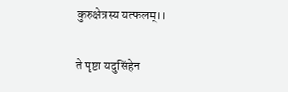कुरुक्षेत्रस्य यत्फलम्।।

ते पृष्टा यदुसिंहेन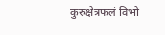कुरुक्षेत्रफलं विभो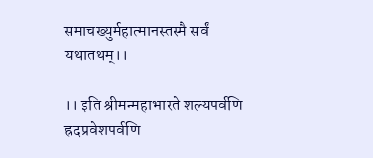समाचख्युर्महात्मानस्तस्मै सर्वं यथातथम्।।

।। इति श्रीमन्महाभारते शल्यपर्वणि
ह्रदप्रवेशपर्वणि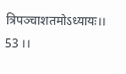त्रिपञ्चाशतमोऽध्यायः।। 53 ।।